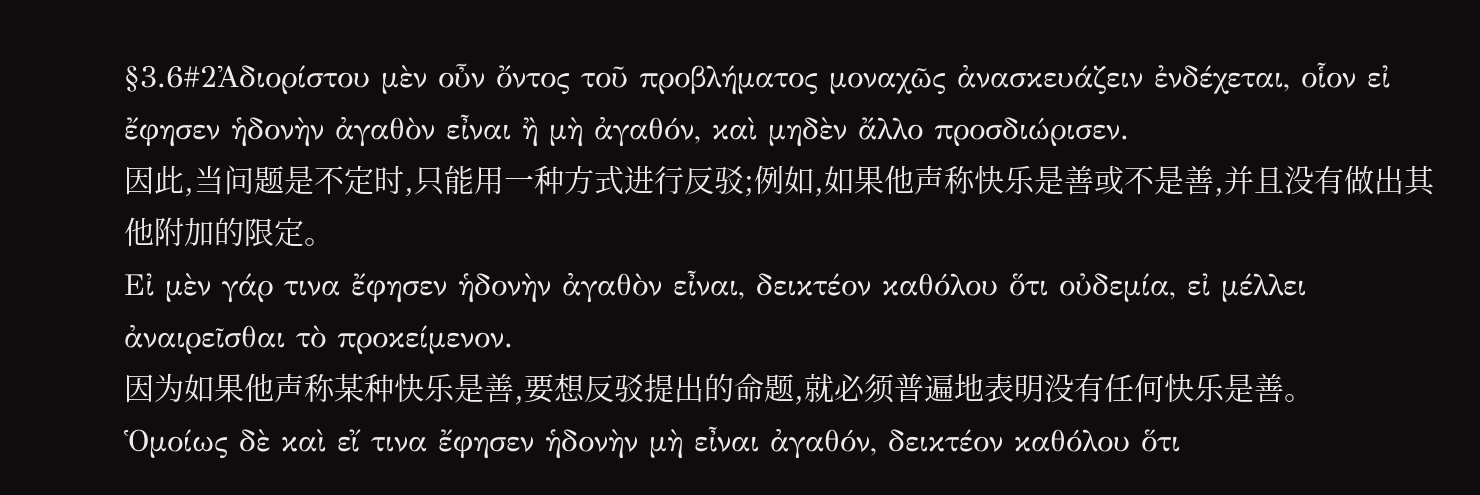§3.6#2Ἀδιορίστου μὲν οὖν ὄντος τοῦ προβλήματος μοναχῶς ἀνασκευάζειν ἐνδέχεται, οἷον εἰ ἔφησεν ἡδονὴν ἀγαθὸν εἶναι ἢ μὴ ἀγαθόν, καὶ μηδὲν ἄλλο προσδιώρισεν.
因此,当问题是不定时,只能用一种方式进行反驳;例如,如果他声称快乐是善或不是善,并且没有做出其他附加的限定。
Εἰ μὲν γάρ τινα ἔφησεν ἡδονὴν ἀγαθὸν εἶναι, δεικτέον καθόλου ὅτι οὐδεμία, εἰ μέλλει ἀναιρεῖσθαι τὸ προκείμενον.
因为如果他声称某种快乐是善,要想反驳提出的命题,就必须普遍地表明没有任何快乐是善。
Ὁμοίως δὲ καὶ εἴ τινα ἔφησεν ἡδονὴν μὴ εἶναι ἀγαθόν, δεικτέον καθόλου ὅτι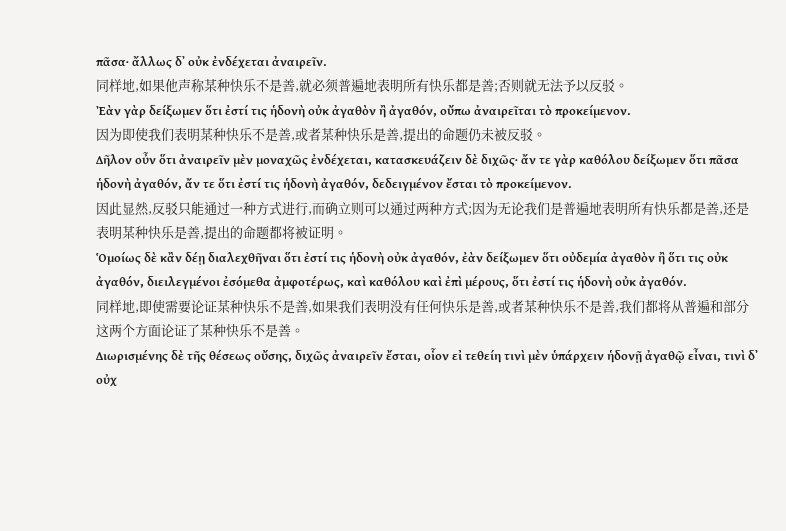πᾶσα· ἄλλως δ᾿ οὐκ ἐνδέχεται ἀναιρεῖν.
同样地,如果他声称某种快乐不是善,就必须普遍地表明所有快乐都是善;否则就无法予以反驳。
Ἐὰν γὰρ δείξωμεν ὅτι ἐστί τις ἡδονὴ οὐκ ἀγαθὸν ἢ ἀγαθόν, οὔπω ἀναιρεῖται τὸ προκείμενον.
因为即使我们表明某种快乐不是善,或者某种快乐是善,提出的命题仍未被反驳。
Δῆλον οὖν ὅτι ἀναιρεῖν μὲν μοναχῶς ἐνδέχεται, κατασκευάζειν δὲ διχῶς· ἄν τε γὰρ καθόλου δείξωμεν ὅτι πᾶσα ἡδονὴ ἀγαθόν, ἄν τε ὅτι ἐστί τις ἡδονὴ ἀγαθόν, δεδειγμένον ἔσται τὸ προκείμενον.
因此显然,反驳只能通过一种方式进行,而确立则可以通过两种方式;因为无论我们是普遍地表明所有快乐都是善,还是表明某种快乐是善,提出的命题都将被证明。
Ὁμοίως δὲ κἂν δέῃ διαλεχθῆναι ὅτι ἐστί τις ἡδονὴ οὐκ ἀγαθόν, ἐὰν δείξωμεν ὅτι οὐδεμία ἀγαθὸν ἢ ὅτι τις οὐκ ἀγαθόν, διειλεγμένοι ἐσόμεθα ἀμφοτέρως, καὶ καθόλου καὶ ἐπὶ μέρους, ὅτι ἐστί τις ἡδονὴ οὐκ ἀγαθόν.
同样地,即使需要论证某种快乐不是善,如果我们表明没有任何快乐是善,或者某种快乐不是善,我们都将从普遍和部分这两个方面论证了某种快乐不是善。
Διωρισμένης δὲ τῆς θέσεως οὔσης, διχῶς ἀναιρεῖν ἔσται, οἷον εἰ τεθείη τινὶ μὲν ὑπάρχειν ἡδονῇ ἀγαθῷ εἶναι, τινὶ δ᾿ οὐχ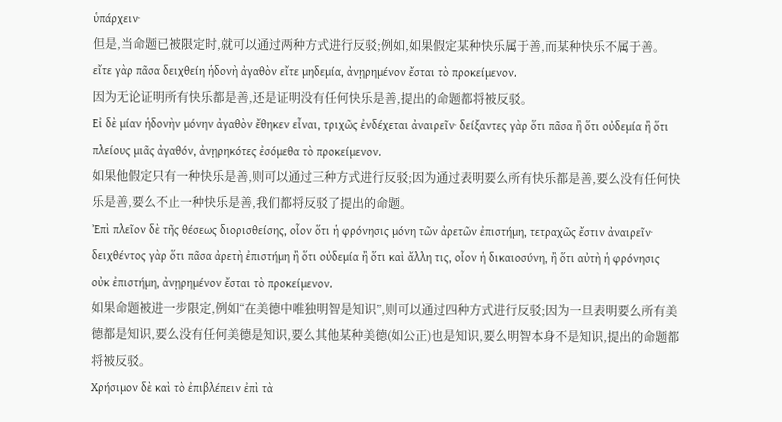ὑπάρχειν·
但是,当命题已被限定时,就可以通过两种方式进行反驳;例如,如果假定某种快乐属于善,而某种快乐不属于善。
εἴτε γὰρ πᾶσα δειχθείη ἡδονὴ ἀγαθὸν εἴτε μηδεμία, ἀνῃρημένον ἔσται τὸ προκείμενον.
因为无论证明所有快乐都是善,还是证明没有任何快乐是善,提出的命题都将被反驳。
Εἰ δὲ μίαν ἡδονὴν μόνην ἀγαθὸν ἔθηκεν εἶναι, τριχῶς ἐνδέχεται ἀναιρεῖν· δείξαντες γὰρ ὅτι πᾶσα ἢ ὅτι οὐδεμία ἢ ὅτι πλείους μιᾶς ἀγαθόν, ἀνῃρηκότες ἐσόμεθα τὸ προκείμενον.
如果他假定只有一种快乐是善,则可以通过三种方式进行反驳;因为通过表明要么所有快乐都是善,要么没有任何快乐是善,要么不止一种快乐是善,我们都将反驳了提出的命题。
Ἐπὶ πλεῖον δὲ τῆς θέσεως διορισθείσης, οἷον ὅτι ἡ φρόνησις μόνη τῶν ἀρετῶν ἐπιστήμη, τετραχῶς ἔστιν ἀναιρεῖν· δειχθέντος γὰρ ὅτι πᾶσα ἀρετὴ ἐπιστήμη ἢ ὅτι οὐδεμία ἢ ὅτι καὶ ἄλλη τις, οἷον ἡ δικαιοσύνη, ἢ ὅτι αὐτὴ ἡ φρόνησις οὐκ ἐπιστήμη, ἀνῃρημένον ἔσται τὸ προκείμενον.
如果命题被进一步限定,例如“在美德中唯独明智是知识”,则可以通过四种方式进行反驳;因为一旦表明要么所有美德都是知识,要么没有任何美德是知识,要么其他某种美德(如公正)也是知识,要么明智本身不是知识,提出的命题都将被反驳。
Χρήσιμον δὲ καὶ τὸ ἐπιβλέπειν ἐπὶ τὰ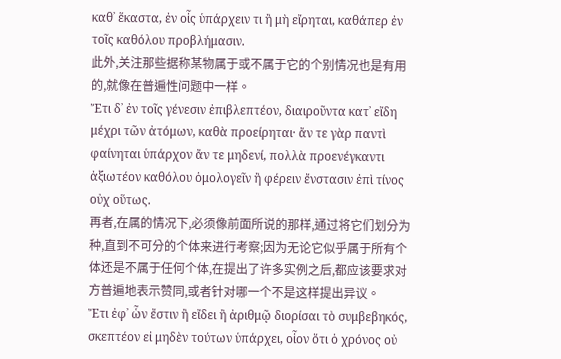καθ᾿ ἕκαστα, ἐν οἷς ὑπάρχειν τι ἢ μὴ εἴρηται, καθάπερ ἐν τοῖς καθόλου προβλήμασιν.
此外,关注那些据称某物属于或不属于它的个别情况也是有用的,就像在普遍性问题中一样。
Ἔτι δ᾿ ἐν τοῖς γένεσιν ἐπιβλεπτέον, διαιροῦντα κατ᾿ εἴδη μέχρι τῶν ἀτόμων, καθὰ προείρηται· ἄν τε γὰρ παντὶ φαίνηται ὑπάρχον ἄν τε μηδενί, πολλὰ προενέγκαντι ἀξιωτέον καθόλου ὁμολογεῖν ἢ φέρειν ἔνστασιν ἐπὶ τίνος οὐχ οὕτως.
再者,在属的情况下,必须像前面所说的那样,通过将它们划分为种,直到不可分的个体来进行考察;因为无论它似乎属于所有个体还是不属于任何个体,在提出了许多实例之后,都应该要求对方普遍地表示赞同,或者针对哪一个不是这样提出异议。
Ἔτι ἐφ᾿ ὧν ἔστιν ἢ εἴδει ἢ ἀριθμῷ διορίσαι τὸ συμβεβηκός, σκεπτέον εἰ μηδὲν τούτων ὑπάρχει, οἷον ὅτι ὁ χρόνος οὐ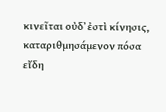κινεῖται οὐδ᾿ ἐστὶ κίνησις, καταριθμησάμενον πόσα εἴδη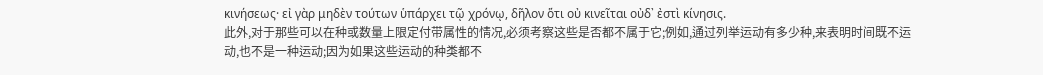κινήσεως· εἰ γὰρ μηδὲν τούτων ὑπάρχει τῷ χρόνῳ, δῆλον ὅτι οὐ κινεῖται οὐδ᾿ ἐστὶ κίνησις.
此外,对于那些可以在种或数量上限定付带属性的情况,必须考察这些是否都不属于它;例如,通过列举运动有多少种,来表明时间既不运动,也不是一种运动;因为如果这些运动的种类都不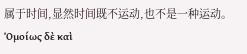属于时间,显然时间既不运动,也不是一种运动。
Ὁμοίως δὲ καὶ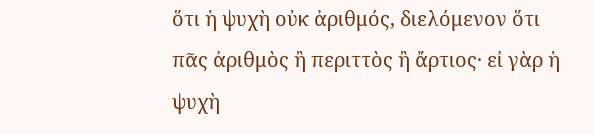ὅτι ἡ ψυχὴ οὐκ ἀριθμός, διελόμενον ὅτι πᾶς ἀριθμὸς ἢ περιττὸς ἢ ἄρτιος· εἰ γὰρ ἡ ψυχὴ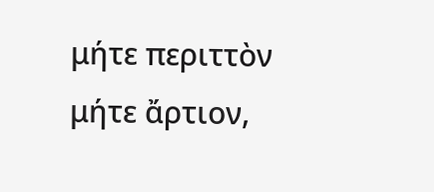μήτε περιττὸν μήτε ἄρτιον,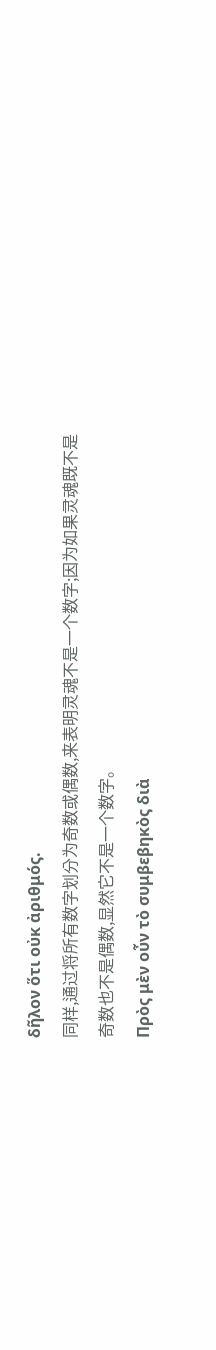δῆλον ὅτι οὐκ ἀριθμός.
同样,通过将所有数字划分为奇数或偶数,来表明灵魂不是一个数字;因为如果灵魂既不是奇数也不是偶数,显然它不是一个数字。
Πρὸς μὲν οὖν τὸ συμβεβηκὸς διὰ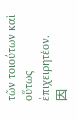τῶν τοιούτων καὶ οὕτως ἐπιχειρητέον.
因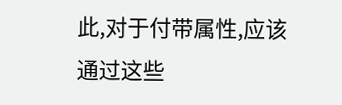此,对于付带属性,应该通过这些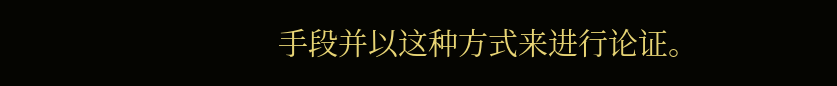手段并以这种方式来进行论证。